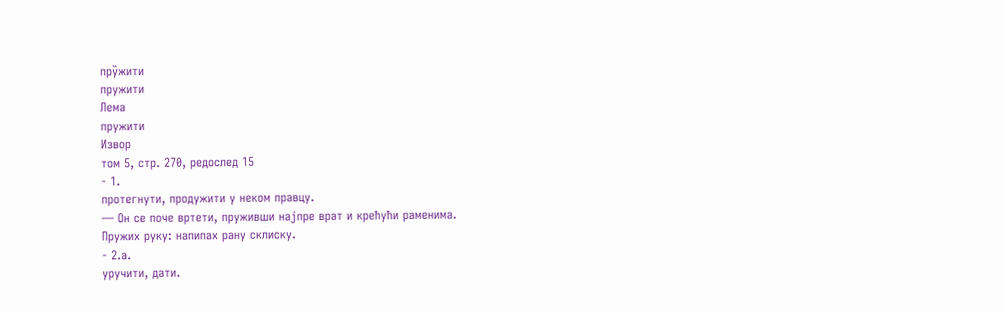пру̏жити
пружити
Лема
пружити
Извор
том 5, стр. 270, редослед 15
- 1.
протегнути, продужити у неком правцу.
— Он се поче вртети, пруживши најпре врат и крећући раменима.
Пружих руку: напипах рану склиску.
- 2.а.
уручити, дати.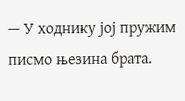— У ходнику јој пружим писмо њезина брата.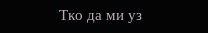Тко да ми уз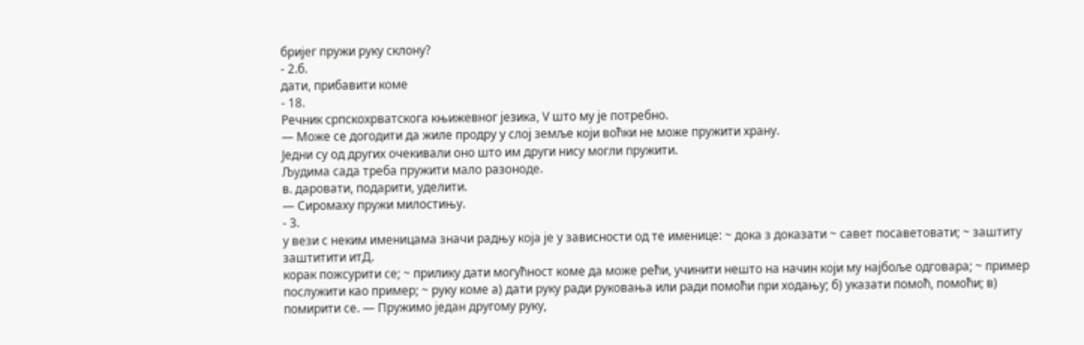бријег пружи руку склону?
- 2.б.
дати, прибавити коме
- 18.
Речник српскохрватскога књижевног језика, V што му је потребно.
— Може се догодити да жиле продру у слој земље који воћки не може пружити храну.
Једни су од других очекивали оно што им други нису могли пружити.
Људима сада треба пружити мало разоноде.
в. даровати, подарити, уделити.
— Сиромаху пружи милостињу.
- 3.
у вези с неким именицама значи радњу која је у зависности од те именице: ~ дока з доказати ~ савет посаветовати; ~ заштиту заштитити итД.
корак пожсурити се; ~ прилику дати могућност коме да може рећи, учинити нешто на начин који му најбоље одговара; ~ пример послужити као пример; ~ руку коме а) дати руку ради руковања или ради помоћи при ходању; б) указати помоћ, помоћи; в) помирити се. — Пружимо један другому руку,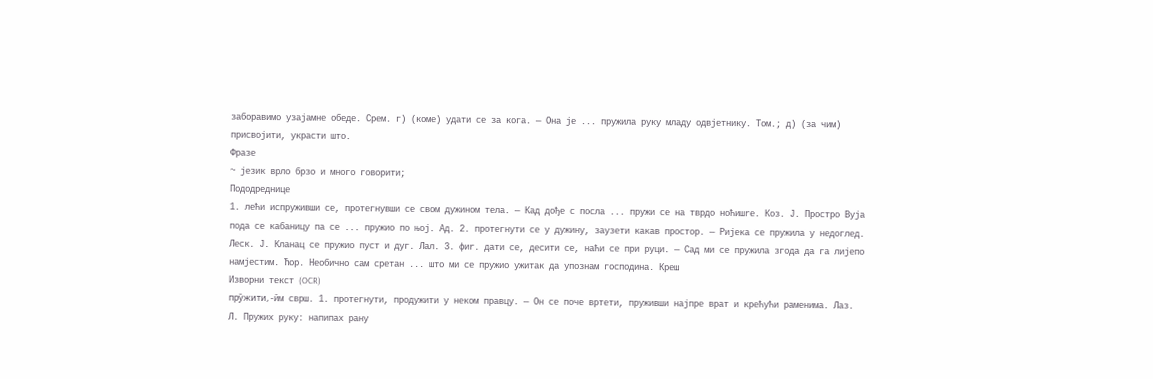заборавимо узајамне обеде. Срем. г) (коме) удати се за кога. — Она је ... пружила руку младу одвјетнику. Том.; д) (за чим) присвојити, украсти што.
Фразе
~ језик врло брзо и много говорити;
Пододреднице
1. лећи испруживши се, протегнувши се свом дужином тела. — Кад дође с посла ... пружи се на тврдо ноћишrе. Коз. Ј. Простро Вуја пода се кабаницу па се ... пружио по њој. Ад. 2. протегнути се у дужину, заузети какав простор. — Ријека се пружила у недоглед. Леск. Ј. Кланац се пружио пуст и дуг. Лал. 3. фиr. дати се, десити се, наћи се при руци. — Сад ми се пружила згода да га лијепо намјестим. Ћор. Необично сам сретан ... што ми се пружио ужитак да упознам господина. Креш
Изворни текст (OCR)
пру̏жити, -ӣм сврш. 1. протегнути, продужити у неком правцу. — Он се поче вртети, пруживши најпре врат и крећући раменима. Лаз. Л. Пружих руку: напипах рану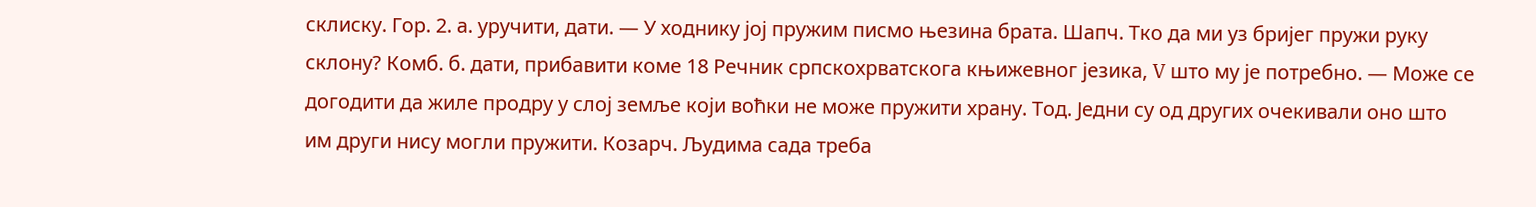склиску. Гор. 2. а. уручити, дати. — У ходнику јој пружим писмо њезина брата. Шапч. Тко да ми уз бријег пружи руку склону? Комб. б. дати, прибавити коме 18 Речник српскохрватскога књижевног језика, V што му је потребно. — Може се догодити да жиле продру у слој земље који воћки не може пружити храну. Тод. Једни су од других очекивали оно што им други нису могли пружити. Козарч. Људима сада треба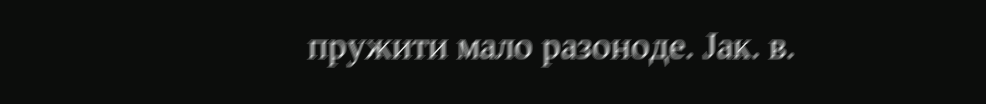пружити мало разоноде. Јак. в.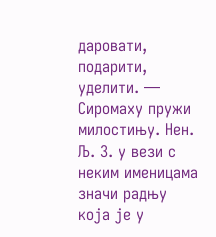даровати, подарити, уделити. — Сиромаху пружи милостињу. Нен. Љ. 3. у вези с неким именицама значи радњу која је у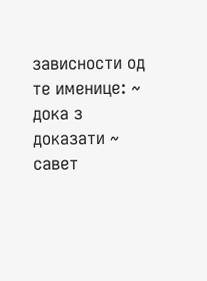зависности од те именице: ~ дока з доказати ~ савет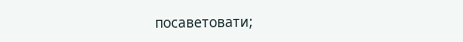посаветовати;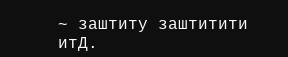~ заштиту заштитити итД.